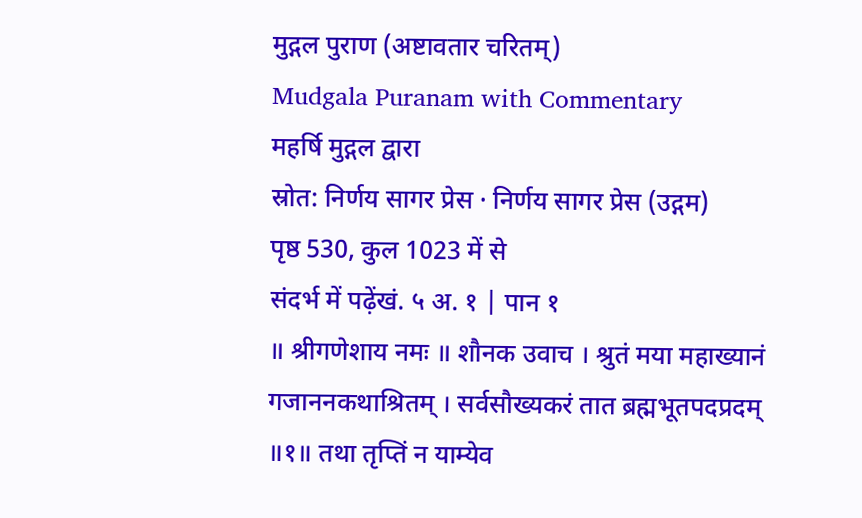मुद्गल पुराण (अष्टावतार चरितम्)
Mudgala Puranam with Commentary
महर्षि मुद्गल द्वारा
स्रोत: निर्णय सागर प्रेस · निर्णय सागर प्रेस (उद्गम)
पृष्ठ 530, कुल 1023 में से
संदर्भ में पढ़ेंखं. ५ अ. १ | पान १
॥ श्रीगणेशाय नमः ॥ शौनक उवाच । श्रुतं मया महाख्यानं गजाननकथाश्रितम् । सर्वसौख्यकरं तात ब्रह्मभूतपदप्रदम् ॥१॥ तथा तृप्तिं न याम्येव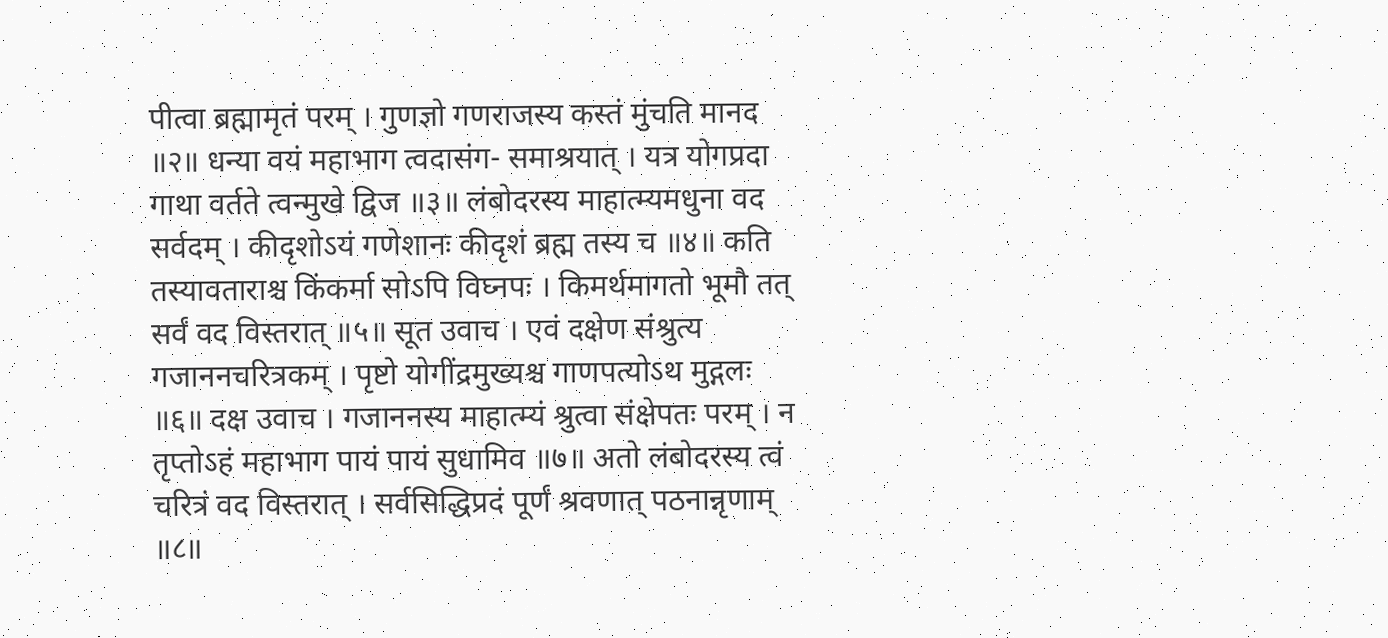पीत्वा ब्रह्मामृतं परम् । गुणज्ञो गणराजस्य कस्तं मुंचति मानद ॥२॥ धन्या वयं महाभाग त्वदासंग- समाश्रयात् । यत्र योगप्रदा गाथा वर्तते त्वन्मुखे द्विज ॥३॥ लंबोदरस्य माहात्म्यमधुना वद सर्वदम् । कीदृशोऽयं गणेशानः कीदृशं ब्रह्म तस्य च ॥४॥ कति तस्यावताराश्च किंकर्मा सोऽपि विघ्नपः । किमर्थमागतो भूमौ तत् सर्वं वद विस्तरात् ॥५॥ सूत उवाच । एवं दक्षेण संश्रुत्य गजाननचरित्रकम् । पृष्टो योगींद्रमुख्यश्च गाणपत्योऽथ मुद्गलः ॥६॥ दक्ष उवाच । गजाननस्य माहात्म्यं श्रुत्वा संक्षेपतः परम् । न तृप्तोऽहं महाभाग पायं पायं सुधामिव ॥७॥ अतो लंबोदरस्य त्वं चरित्रं वद विस्तरात् । सर्वसिद्धिप्रदं पूर्णं श्रवणात् पठनान्नृणाम् ॥८॥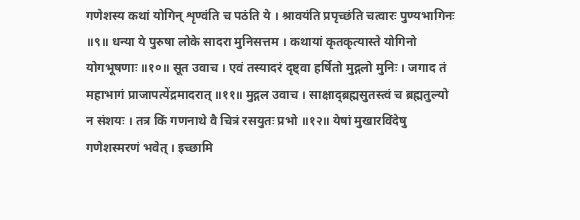गणेशस्य कथां योगिन् शृण्वंति च पठंति ये । श्रावयंति प्रपृच्छंति चत्वारः पुण्यभागिनः ॥९॥ धन्या ये पुरुषा लोके सादरा मुनिसत्तम । कथायां कृतकृत्यास्ते योगिनो योगभूषणाः ॥१०॥ सूत उवाच । एवं तस्यादरं दृष्ट्वा हर्षितो मुद्गलो मुनिः । जगाद तं महाभागं प्राजापत्येंद्रमादरात् ॥११॥ मुद्गल उवाच । साक्षाद्ब्रह्मसुतस्त्वं च ब्रह्मतुल्यो न संशयः । तत्र किं गणनाथे वै चित्रं रसयुतः प्रभो ॥१२॥ येषां मुखारविंदेषु गणेशस्मरणं भवेत् । इच्छामि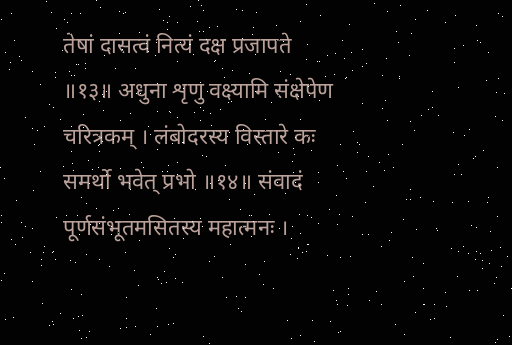तेषां दासत्वं नित्यं दक्ष प्रजापते ॥१३॥ अधुना शृणु वक्ष्यामि संक्षेपेण चरित्रकम् । लंबोदरस्य विस्तारे कः समर्थो भवेत् प्रभो ॥१४॥ संवादं पूर्णसंभूतमसितस्य महात्मनः ।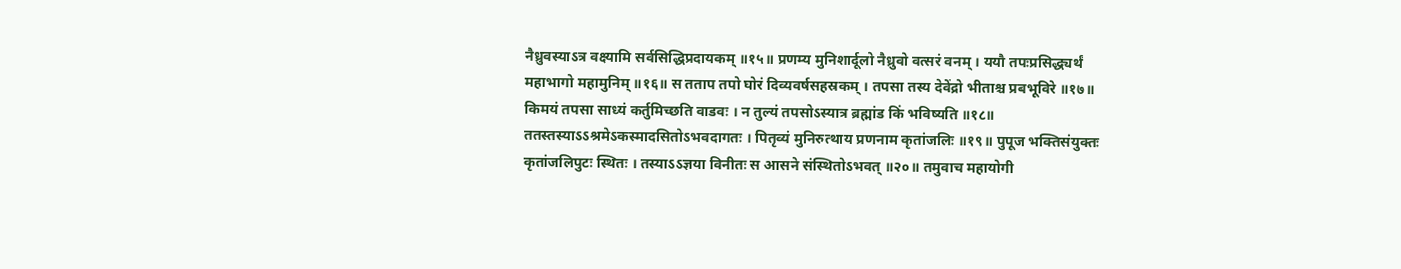नैध्रुवस्याऽत्र वक्ष्यामि सर्वसिद्धिप्रदायकम् ॥१५॥ प्रणम्य मुनिशार्दूलो नैध्रुवो वत्सरं वनम् । ययौ तपःप्रसिद्ध्यर्थं महाभागो महामुनिम् ॥१६॥ स तताप तपो घोरं दिव्यवर्षसहस्रकम् । तपसा तस्य देवेंद्रो भीताश्च प्रबभूविरे ॥१७॥ किमयं तपसा साध्यं कर्तुमिच्छति वाडवः । न तुल्यं तपसोऽस्यात्र ब्रह्मांड किं भविष्यति ॥१८॥ ततस्तस्याऽऽश्रमेऽकस्मादसितोऽभवदागतः । पितृव्यं मुनिरुत्थाय प्रणनाम कृतांजलिः ॥१९॥ पुपूज भक्तिसंयुक्तः कृतांजलिपुटः स्थितः । तस्याऽऽज्ञया विनीतः स आसने संस्थितोऽभवत् ॥२०॥ तमुवाच महायोगी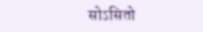सोऽसितो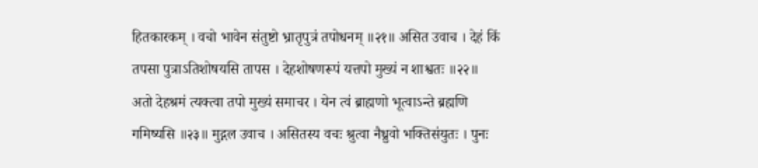हितकारकम् । वचो भावेन संतुष्टो भ्रातृपुत्रं तपोधनम् ॥२१॥ असित उवाच । देहं किं तपसा पुत्राऽतिशोषयसि तापस । देहशोषणरूपं यत्तपो मुख्यं न शाश्वतः ॥२२॥ अतो देहश्रमं त्यक्त्वा तपो मुख्यं समाचर । येन त्वं ब्राह्मणो भूत्वाऽन्ते ब्रह्मणि गमिष्यसि ॥२३॥ मुद्गल उवाच । असितस्य वचः श्रुत्वा नैध्रुवो भक्तिसंयुतः । पुनः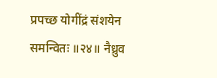प्रपच्छ योगींद्रं संशयेन समन्वितः ॥२४॥ नैध्रुव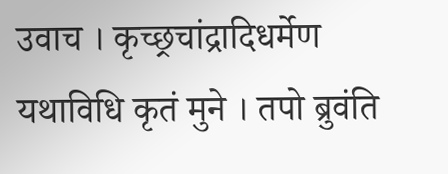उवाच । कृच्छ्रचांद्रादिधर्मेण यथाविधि कृतं मुने । तपो ब्रुवंति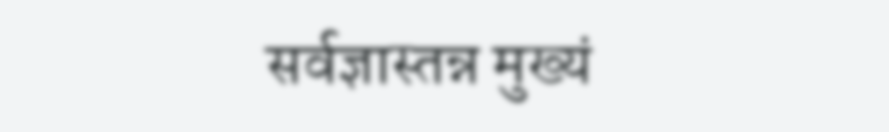सर्वज्ञास्तन्न मुख्यं